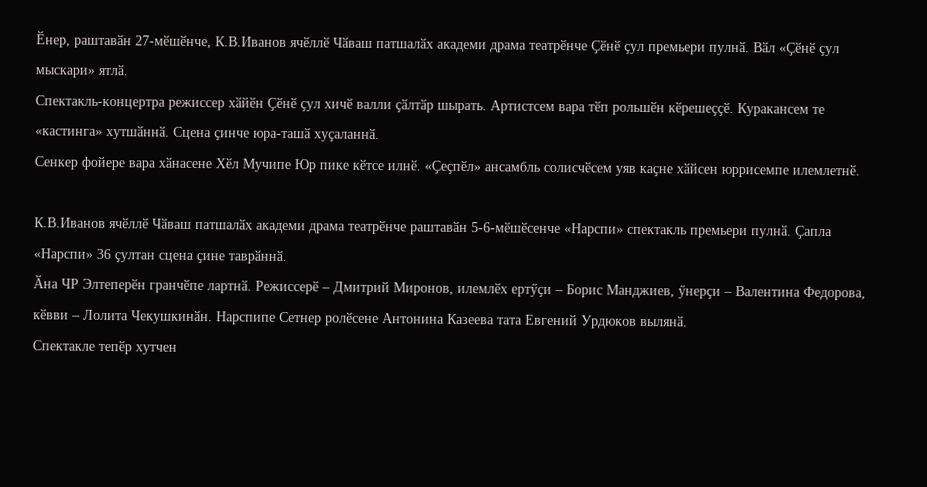Ӗнер, раштавӑн 27-мӗшӗнче, К.В.Иванов ячӗллӗ Чӑваш патшалӑх академи драма театрӗнче Ҫӗнӗ ҫул премьери пулнӑ. Вӑл «Ҫӗнӗ ҫул мыскари» ятлӑ.
Спектакль-концертра режиссер хӑйӗн Ҫӗнӗ ҫул хичӗ валли ҫӑлтӑр шырать. Артистсем вара тӗп рольшӗн кӗрешеҫҫӗ. Куракансем те «кастинга» хутшӑннӑ. Сцена ҫинче юра-ташӑ хуҫаланнӑ.
Сенкер фойере вара хӑнасене Хӗл Мучипе Юр пике кӗтсе илнӗ. «Ҫеҫпӗл» ансамбль солисчӗсем уяв каҫне хӑйсен юррисемпе илемлетнӗ.

К.В.Иванов ячӗллӗ Чӑваш патшалӑх академи драма театрӗнче раштавӑн 5-6-мӗшӗсенче «Нарспи» спектакль премьери пулнӑ. Ҫапла «Нарспи» 36 ҫултан сцена ҫине таврӑннӑ.
Ӑна ЧР Элтеперӗн гранчӗпе лартнӑ. Режиссерӗ – Дмитрий Миронов, илемлӗх ертӳҫи – Борис Манджиев, ӳнерҫи – Валентина Федорова, кӗвви – Лолита Чекушкинӑн. Нарспипе Сетнер ролӗсене Антонина Казеева тата Евгений Урдюков вылянӑ.
Спектакле тепӗр хутчен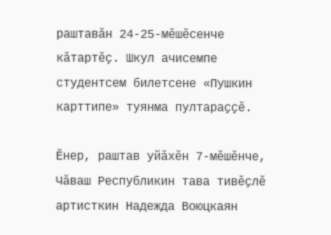раштавӑн 24-25-мӗшӗсенче кӑтартӗҫ. Шкул ачисемпе студентсем билетсене «Пушкин карттипе» туянма пултараҫҫӗ.

Ӗнер, раштав уйӑхӗн 7-мӗшӗнче, Чӑваш Республикин тава тивӗҫлӗ артисткин Надежда Воюцкаян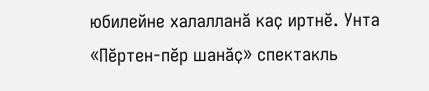юбилейне халалланӑ каҫ иртнӗ. Унта «Пӗртен-пӗр шанӑҫ» спектакль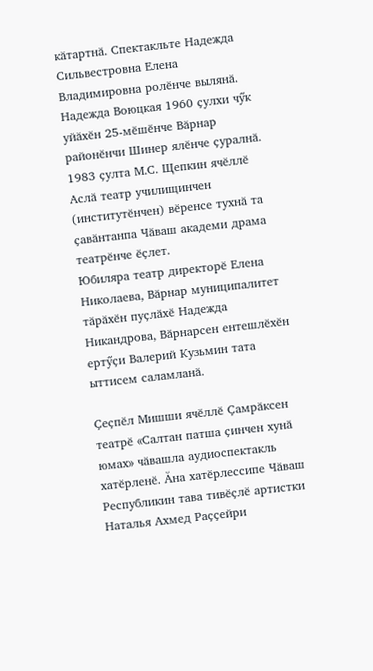кӑтартнӑ. Спектакльте Надежда Сильвестровна Елена Владимировна ролӗнче вылянӑ.
Надежда Воюцкая 1960 ҫулхи чӳк уйӑхӗн 25-мӗшӗнче Вӑрнар районӗнчи Шинер ялӗнче ҫуралнӑ. 1983 ҫулта М.С. Щепкин ячӗллӗ Аслӑ театр училищинчен (институтӗнчен) вӗренсе тухнӑ та ҫавӑнтанпа Чӑваш академи драма театрӗнче ӗҫлет.
Юбиляра театр директорӗ Елена Николаева, Вӑрнар муниципалитет тӑрӑхӗн пуҫлӑхӗ Надежда Никандрова, Вӑрнарсен ентешлӗхӗн ертӳҫи Валерий Кузьмин тата ыттисем саламланӑ.

Ҫеҫпӗл Мишши ячӗллӗ Ҫамрӑксен театрӗ «Салтан патша ҫинчен хунӑ юмах» чӑвашла аудиоспектакль хатӗрленӗ. Ӑна хатӗрлессипе Чӑваш Республикин тава тивӗҫлӗ артистки Наталья Ахмед Раҫҫейри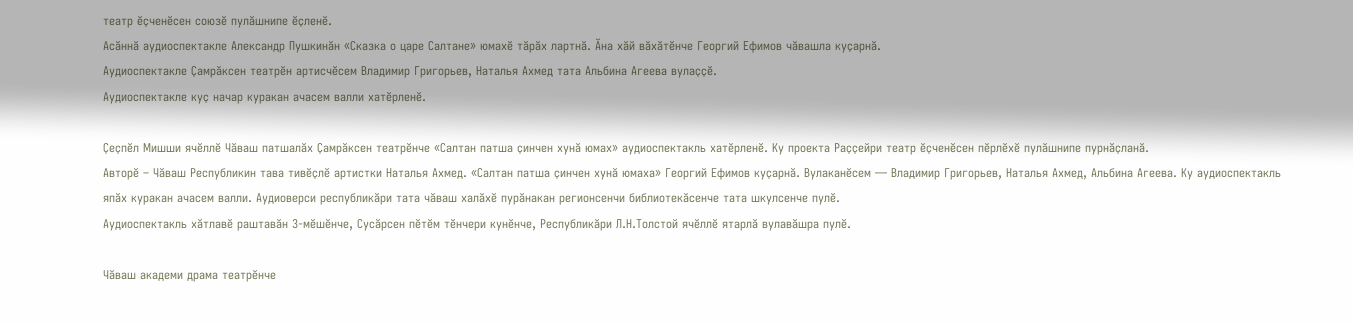театр ӗҫченӗсен союзӗ пулӑшнипе ӗҫленӗ.
Асӑннӑ аудиоспектакле Александр Пушкинӑн «Сказка о царе Салтане» юмахӗ тӑрӑх лартнӑ. Ӑна хӑй вӑхӑтӗнче Георгий Ефимов чӑвашла куҫарнӑ.
Аудиоспектакле Ҫамрӑксен театрӗн артисчӗсем Владимир Григорьев, Наталья Ахмед тата Альбина Агеева вулаҫҫӗ.
Аудиоспектакле куҫ начар куракан ачасем валли хатӗрленӗ.

Ҫеҫпӗл Мишши ячӗллӗ Чӑваш патшалӑх Ҫамрӑксен театрӗнче «Салтан патша ҫинчен хунӑ юмах» аудиоспектакль хатӗрленӗ. Ку проекта Раҫҫейри театр ӗҫченӗсен пӗрлӗхӗ пулӑшнипе пурнӑҫланӑ.
Авторӗ – Чӑваш Республикин тава тивӗҫлӗ артистки Наталья Ахмед. «Салтан патша ҫинчен хунӑ юмаха» Георгий Ефимов куҫарнӑ. Вулаканӗсем — Владимир Григорьев, Наталья Ахмед, Альбина Агеева. Ку аудиоспектакль япӑх куракан ачасем валли. Аудиоверси республикӑри тата чӑваш халӑхӗ пурӑнакан регионсенчи библиотекӑсенче тата шкулсенче пулӗ.
Аудиоспектакль хӑтлавӗ раштавӑн 3-мӗшӗнче, Сусӑрсен пӗтӗм тӗнчери кунӗнче, Республикӑри Л.Н.Толстой ячӗллӗ ятарлӑ вулавӑшра пулӗ.

Чӑваш академи драма театрӗнче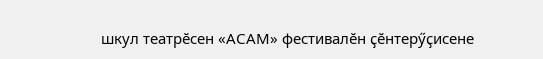шкул театрӗсен «АСАМ» фестивалӗн ҫӗнтерӳҫисене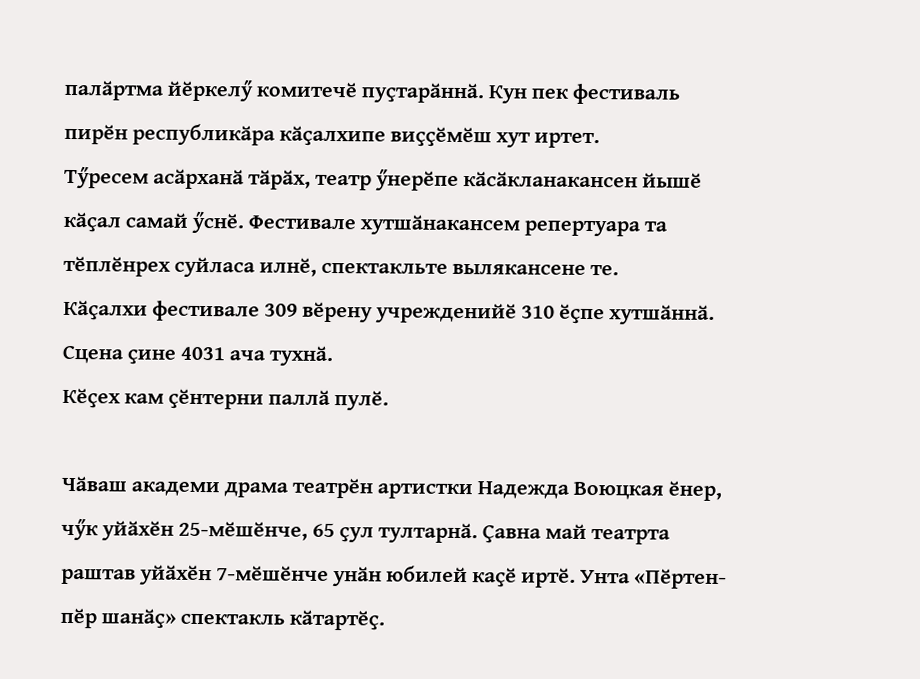палӑртма йӗркелӳ комитечӗ пуҫтарӑннӑ. Кун пек фестиваль пирӗн республикӑра кӑҫалхипе виҫҫӗмӗш хут иртет.
Тӳресем асӑрханӑ тӑрӑх, театр ӳнерӗпе кӑсӑкланакансен йышӗ кӑҫал самай ӳснӗ. Фестивале хутшӑнакансем репертуара та тӗплӗнрех суйласа илнӗ, спектакльте вылякансене те.
Кӑҫалхи фестивале 309 вӗрену учрежденийӗ 310 ӗҫпе хутшӑннӑ. Сцена ҫине 4031 ача тухнӑ.
Кӗҫех кам ҫӗнтерни паллӑ пулӗ.

Чӑваш академи драма театрӗн артистки Надежда Воюцкая ӗнер, чӳк уйӑхӗн 25-мӗшӗнче, 65 ҫул тултарнӑ. Ҫавна май театрта раштав уйӑхӗн 7-мӗшӗнче унӑн юбилей каҫӗ иртӗ. Унта «Пӗртен-пӗр шанӑҫ» спектакль кӑтартӗҫ.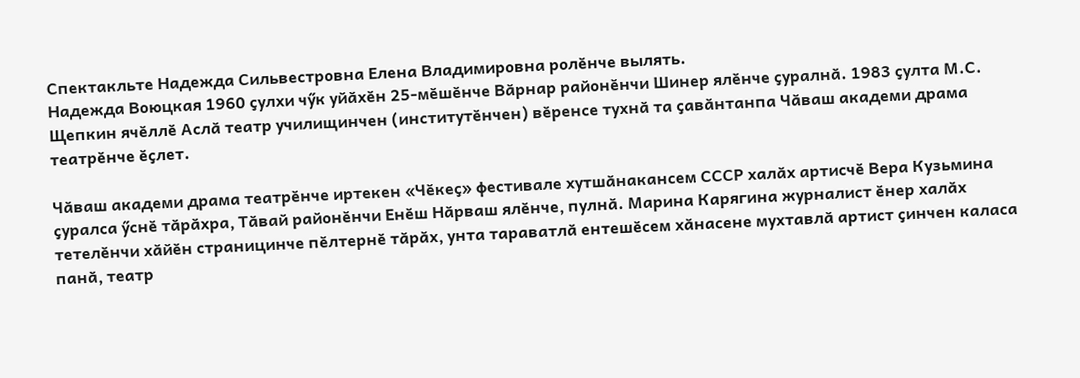Спектакльте Надежда Сильвестровна Елена Владимировна ролӗнче вылять.
Надежда Воюцкая 1960 ҫулхи чӳк уйӑхӗн 25-мӗшӗнче Вӑрнар районӗнчи Шинер ялӗнче ҫуралнӑ. 1983 ҫулта М.С. Щепкин ячӗллӗ Аслӑ театр училищинчен (институтӗнчен) вӗренсе тухнӑ та ҫавӑнтанпа Чӑваш академи драма театрӗнче ӗҫлет.

Чӑваш академи драма театрӗнче иртекен «Чӗкеҫ» фестивале хутшӑнакансем СССР халӑх артисчӗ Вера Кузьмина ҫуралса ӳснӗ тӑрӑхра, Тӑвай районӗнчи Енӗш Нӑрваш ялӗнче, пулнӑ. Марина Карягина журналист ӗнер халӑх тетелӗнчи хӑйӗн страницинче пӗлтернӗ тӑрӑх, унта тараватлӑ ентешӗсем хӑнасене мухтавлӑ артист ҫинчен каласа панӑ, театр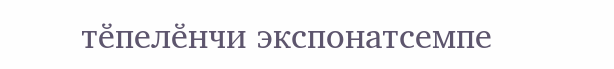тӗпелӗнчи экспонатсемпе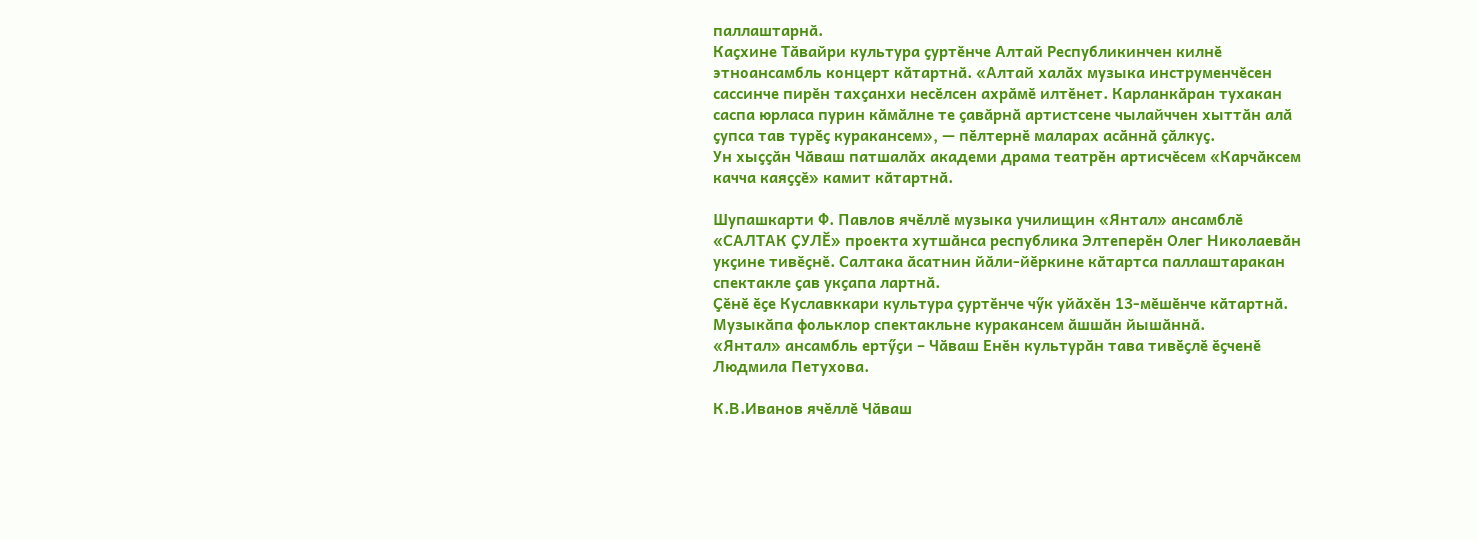паллаштарнӑ.
Каҫхине Тӑвайри культура ҫуртӗнче Алтай Республикинчен килнӗ этноансамбль концерт кӑтартнӑ. «Алтай халӑх музыка инструменчӗсен сассинче пирӗн тахҫанхи несӗлсен ахрӑмӗ илтӗнет. Карланкӑран тухакан саспа юрласа пурин кӑмӑлне те ҫавӑрнӑ артистсене чылайччен хыттӑн алӑ ҫупса тав турӗҫ куракансем», — пӗлтернӗ маларах асӑннӑ ҫӑлкуҫ.
Ун хыҫҫӑн Чӑваш патшалӑх академи драма театрӗн артисчӗсем «Карчӑксем качча каяҫҫӗ» камит кӑтартнӑ.

Шупашкарти Ф. Павлов ячӗллӗ музыка училищин «Янтал» ансамблӗ «САЛТАК ҪУЛӖ» проекта хутшӑнса республика Элтеперӗн Олег Николаевӑн укҫине тивӗҫнӗ. Салтака ӑсатнин йӑли-йӗркине кӑтартса паллаштаракан спектакле ҫав укҫапа лартнӑ.
Ҫӗнӗ ӗҫе Куславккари культура ҫуртӗнче чӳк уйӑхӗн 13-мӗшӗнче кӑтартнӑ. Музыкӑпа фольклор спектакльне куракансем ӑшшӑн йышӑннӑ.
«Янтал» ансамбль ертӳҫи – Чӑваш Енӗн культурӑн тава тивӗҫлӗ ӗҫченӗ Людмила Петухова.

К.В.Иванов ячӗллӗ Чӑваш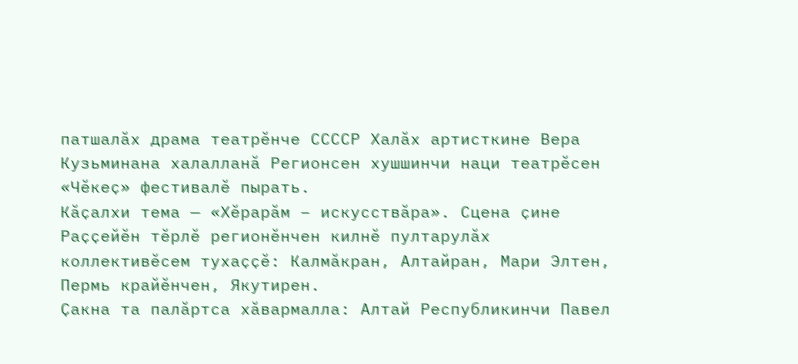патшалӑх драма театрӗнче ССССР Халӑх артисткине Вера Кузьминана халалланӑ Регионсен хушшинчи наци театрӗсен «Чӗкеҫ» фестивалӗ пырать.
Кӑҫалхи тема — «Хӗрарӑм – искусствӑра». Сцена ҫине Раҫҫейӗн тӗрлӗ регионӗнчен килнӗ пултарулӑх коллективӗсем тухаҫҫӗ: Калмӑкран, Алтайран, Мари Элтен, Пермь крайӗнчен, Якутирен.
Ҫакна та палӑртса хӑвармалла: Алтай Республикинчи Павел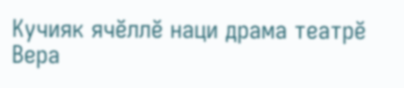Кучияк ячӗллӗ наци драма театрӗ Вера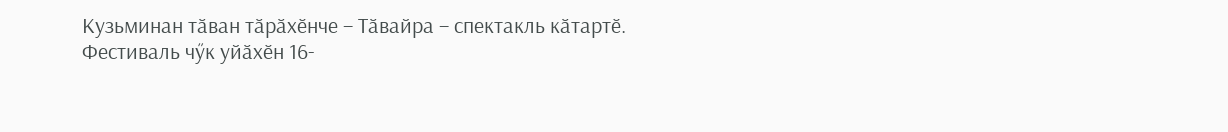Кузьминан тӑван тӑрӑхӗнче – Тӑвайра – спектакль кӑтартӗ.
Фестиваль чӳк уйӑхӗн 16-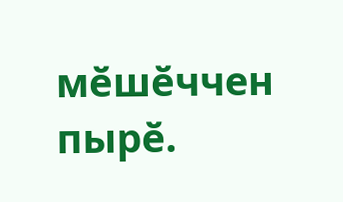мӗшӗччен пырӗ.